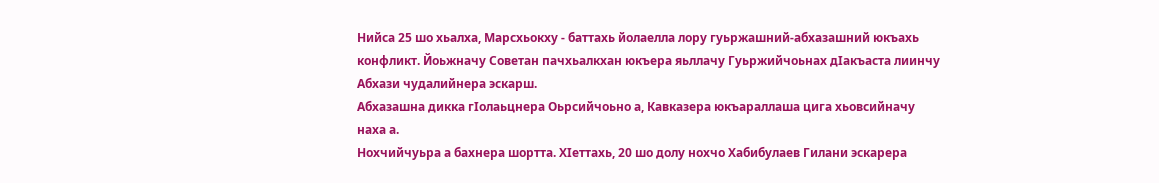Нийса 25 шо хьалха, Марсхьокху - баттахь йолаелла лору гуьржашний-абхазашний юкъахь конфликт. Йоьжначу Советан пачхьалкхан юкъера яьллачу Гуьржийчоьнах дIакъаста лиинчу Абхази чудалийнера эскарш.
Абхазашна дикка гIолаьцнера Оьрсийчоьно а, Кавказера юкъараллаша цига хьовсийначу наха а.
Нохчийчуьра а бахнера шортта. ХIеттахь, 20 шо долу нохчо Хабибулаев Гилани эскарера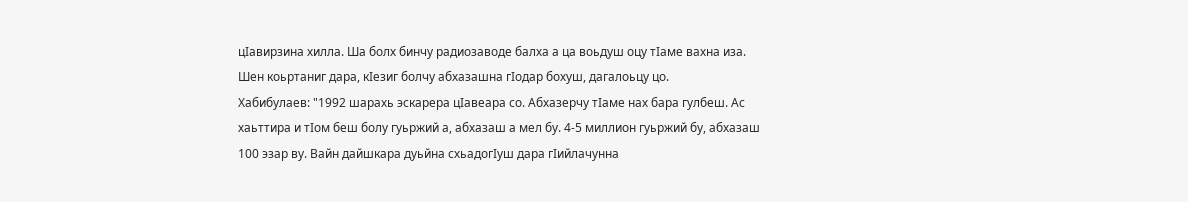цIавирзина хилла. Ша болх бинчу радиозаводе балха а ца воьдуш оцу тIаме вахна иза. Шен коьртаниг дара, кIезиг болчу абхазашна гIодар бохуш, дагалоьцу цо.
Хабибулаев: "1992 шарахь эскарера цIавеара со. Абхазерчу тIаме нах бара гулбеш. Ас хаьттира и тIом беш болу гуьржий а, абхазаш а мел бу. 4-5 миллион гуьржий бу, абхазаш 100 эзар ву. Вайн дайшкара дуьйна схьадогIуш дара гIийлачунна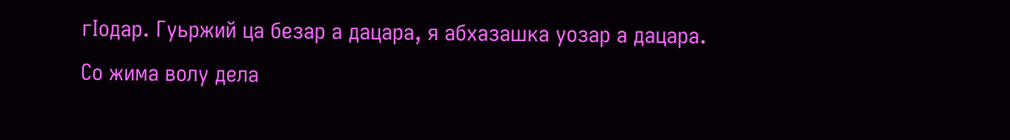гIодар. Гуьржий ца безар а дацара, я абхазашка уозар а дацара. Со жима волу дела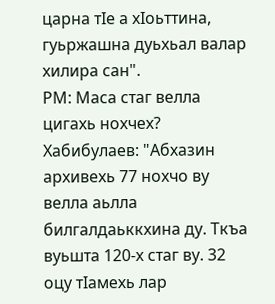царна тIе а хIоьттина, гуьржашна дуьхьал валар хилира сан".
РМ: Маса стаг велла цигахь нохчех?
Хабибулаев: "Абхазин архивехь 77 нохчо ву велла аьлла билгалдаьккхина ду. Ткъа вуьшта 120-х стаг ву. 32 оцу тIамехь лар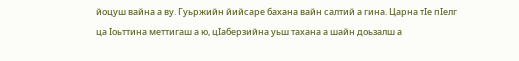йоцуш вайна а ву. Гуьржийн йийсаре бахана вайн салтий а гина. Царна тIе пIелг ца Iоьттина меттигаш а ю, цIаберзийна уьш тахана а шайн доьзалш а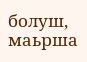болуш, маьрша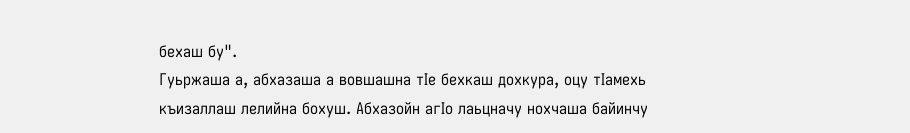бехаш бу".
Гуьржаша а, абхазаша а вовшашна тIе бехкаш дохкура, оцу тIамехь къизаллаш лелийна бохуш. Абхазойн агIо лаьцначу нохчаша байинчу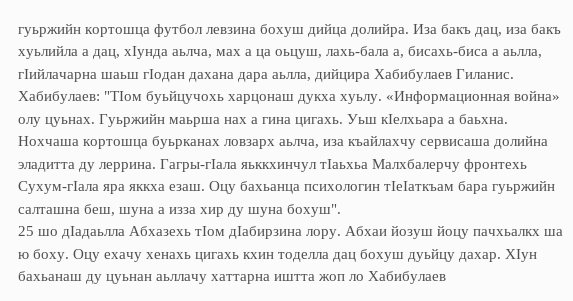гуьржийн кортошца футбол левзина бохуш дийца долийра. Иза бакъ дац, иза бакъ хуьлийла а дац, хIунда аьлча, мах а ца оьцуш, лахь-бала а, бисахь-биса а аьлла, гIийлачарна шаьш гIодан дахана дара аьлла, дийцира Хабибулаев Гиланис.
Хабибулаев: "ТIом буьйцучохь харцонаш дукха хуьлу. «Информационная война» олу цуьнах. Гуьржийн маьрша нах а гина цигахь. Уьш кIелхьара а баьхна. Нохчаша кортошца буьрканах ловзарх аьлча, иза къайлахчу сервисаша долийна эладитта ду леррина. Гагры-гIала яьккхинчул тIаьхьа Малхбалерчу фронтехь Сухум-гIала яра яккха езаш. Оцу бахьанца психологин тIеIаткъам бара гуьржийн салташна беш, шуна а изза хир ду шуна бохуш".
25 шо дIадаьлла Абхазехь тIом дIабирзина лору. Абхаи йозуш йоцу пачхьалкх ша ю боху. Оцу ехачу хенахь цигахь кхин тоделла дац бохуш дуьйцу дахар. ХIун бахьанаш ду цуьнан аьллачу хаттарна иштта жоп ло Хабибулаев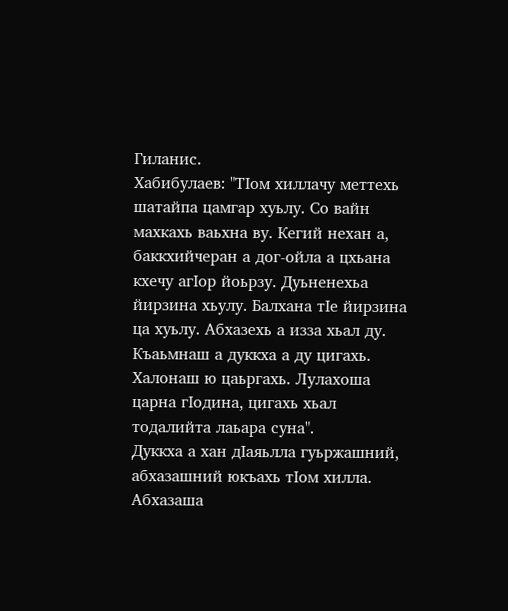Гиланис.
Хабибулаев: "ТIом хиллачу меттехь шатайпа цамгар хуьлу. Со вайн махкахь ваьхна ву. Кегий нехан а, баккхийчеран а дог-ойла а цхьана кхечу агIор йоьрзу. Дуьненехьа йирзина хьулу. Балхана тIе йирзина ца хуьлу. Абхазехь а изза хьал ду. Къаьмнаш а дуккха а ду цигахь. Халонаш ю цаьргахь. Лулахоша царна гIодина, цигахь хьал тодалийта лаьара суна".
Дуккха а хан дIаяьлла гуьржашний, абхазашний юкъахь тIом хилла. Абхазаша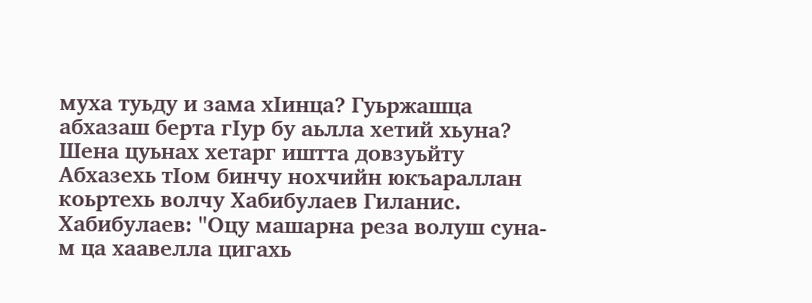муха туьду и зама хIинца? Гуьржашца абхазаш берта гIур бу аьлла хетий хьуна?
Шена цуьнах хетарг иштта довзуьйту Абхазехь тIом бинчу нохчийн юкъараллан коьртехь волчу Хабибулаев Гиланис.
Хабибулаев: "Оцу машарна реза волуш суна-м ца хаавелла цигахь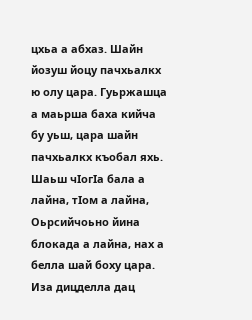цхьа а абхаз. Шайн йозуш йоцу пачхьалкх ю олу цара. Гуьржашца а маьрша баха кийча бу уьш, цара шайн пачхьалкх къобал яхь. Шаьш чIогIа бала а лайна, тIом а лайна, Оьрсийчоьно йина блокада а лайна, нах а белла шай боху цара. Иза дицделла дац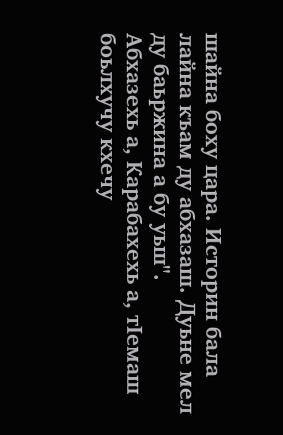шайна боху цара. Историн бала лайна къам ду абхазаш. Дуьне мел ду баьржина а бу уьш".
Абхазехь а, Карабахехь а, тIемаш боьлхучу кхечу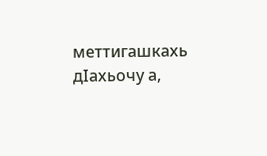меттигашкахь дIахьочу а,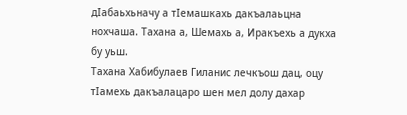дIабаьхьначу а тIемашкахь дакъалаьцна нохчаша. Тахана а, Шемахь а, Иракъехь а дукха бу уьш.
Тахана Хабибулаев Гиланис лечкъош дац, оцу тIамехь дакъалацаро шен мел долу дахар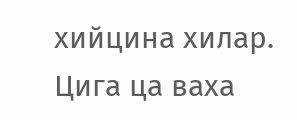хийцина хилар. Цига ца ваха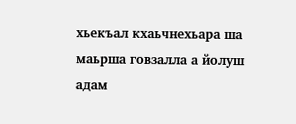хьекъал кхаьчнехьара ша маьрша говзалла а йолуш адам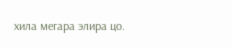хила мегара элира цо.